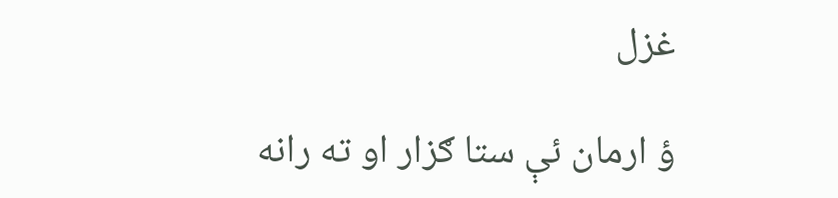غزل

ؤ ارمان ئې ستا ګزار او ته رانه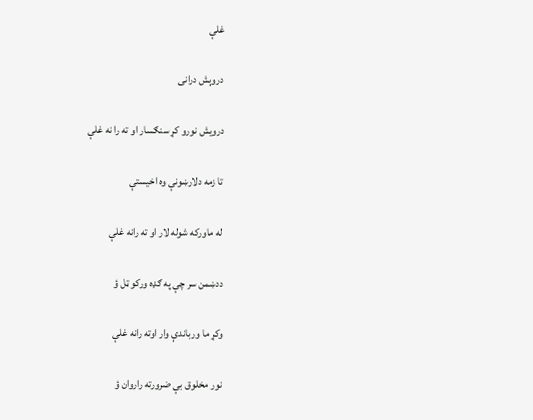غلې

دروېش درانی

درویش نورو کړ سنګسار او ته را نه غلې

تا زمه دلارښونې وه اخیستې

له ماورکه شوله لار او ته رانه غلې

ددښمن سر چې په ګډه ورکو ټل ؤ

وکړ ما ورباندې وار اوته رانه غلې

نور مخلوق بې ضرورته راروان ؤ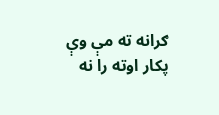ګرانه ته مې وې پکار اوته را نه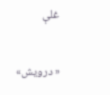غلې

« درویش»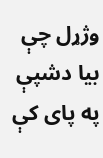وژړل چې بیا دشپې په پای کې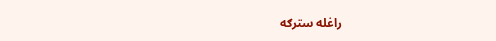راغله سترګه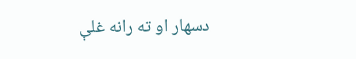دسهار او ته رانه غلې